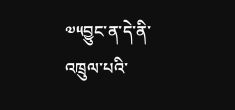༧༥བྱུང་ན་དེ་ནི་འཁྲུལ་པའི་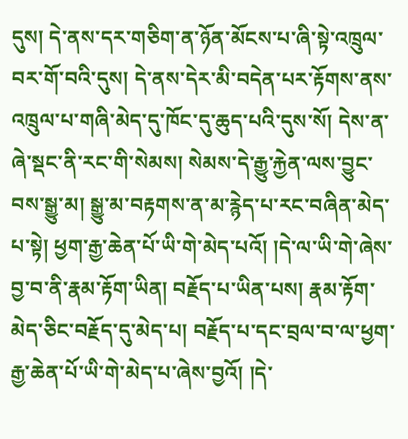དུས། དེ་ནས་དར་གཅིག་ན་ཉོན་མོངས་པ་ཞི་སྟེ་འཁྲུལ་བར་གོ་བའི་དུས། དེ་ནས་དེར་མི་བདེན་པར་རྟོགས་ནས་འཁྲུལ་པ་གཞི་མེད་དུ་ཁོང་དུ་ཆུད་པའི་དུས་སོ། དེས་ན་ཞེ་སྡང་ནི་རང་གི་སེམས། སེམས་དེ་རྒྱུ་རྐྱེན་ལས་བྱུང་བས་སྒྱུ་མ། སྒྱུ་མ་བརྟགས་ན་མ་རྙེད་པ་རང་བཞིན་མེད་པ་སྟེ། ཕྱག་རྒྱ་ཆེན་པོ་ཡི་གེ་མེད་པའོ། །དེ་ལ་ཡི་གེ་ཞེས་བྱ་བ་ནི་རྣམ་རྟོག་ཡིན། བརྗོད་པ་ཡིན་པས། རྣམ་རྟོག་མེད་ཅིང་བརྗོད་དུ་མེད་པ། བརྗོད་པ་དང་བྲལ་བ་ལ་ཕྱག་རྒྱ་ཆེན་པོ་ཡི་གེ་མེད་པ་ཞེས་བྱའོ། །དེ་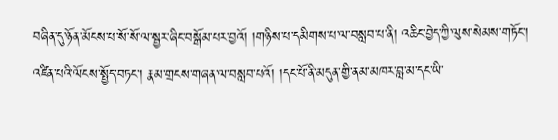བཞིན་དུ་ཉོན་མོངས་པ་སོ་སོ་ལ་སྦྱར་ཞིང་བསྒོམ་པར་བྱའོ། །གཉིས་པ་དམིགས་པ་ལ་བསླབ་པ་ནི། འཆིང་བྱེད་ཀྱི་ལུས་སེམས་གཏོང་། འཛིན་པའི་ལོངས་སྤྱོད་བཏང་། རྣམ་གྲངས་གཞན་ལ་བསླབ་པའོ། །དང་པོ་ནི་མདུན་གྱི་ནམ་མཁར་བླ་མ་དང་ཡི་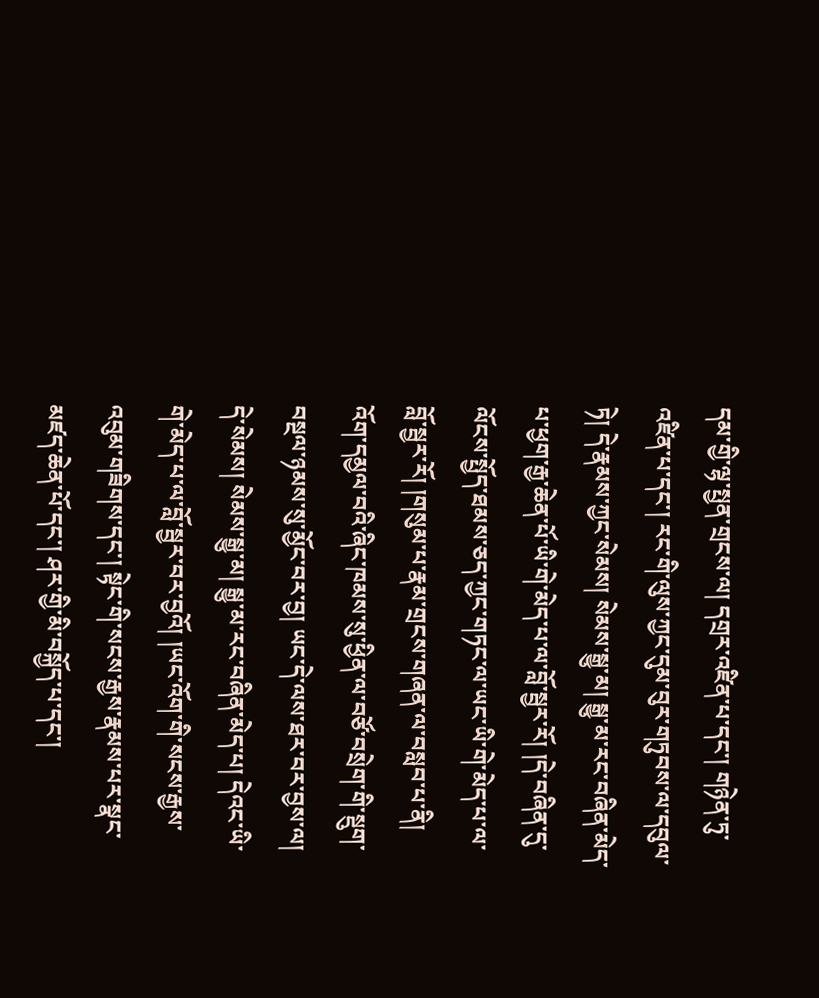དམ་གྱི་ལྷ་སྤྱན་གྲངས་ལ། དགྲར་འཛིན་པ་དང་། གཉེན་ཏུ་འཛིན་པ་དང་། རང་གི་ལུས་ཀྱང་དུམ་བུར་གཏུབས་ལ་དབུལ་ཏེ། དེ་རྣམས་ཀྱང་སེམས། སེམས་སྒྱུ་མ། སྒྱུ་མ་རང་བཞིན་མེད་པ་ཕྱག་རྒྱ་ཆེན་པོ་ཡི་གེ་མེད་པ་ལ་བློ་སྦྱར་རོ། །དེ་བཞིན་དུ་ལོངས་སྤྱོད་ཐམས་ཅད་ཀྱང་གཏང་ལ་ཡང་ཡི་གེ་མེད་པ་ལ་བློ་སྦྱར་རོ། །གསུམ་པ་རྣམ་གྲངས་གཞན་ལ་བསླབ་པ་ནི། འོག་དམྱལ་བའི་ཞིང་ཁམས་སུ་ཕྱིན་ལ་བཙོ་བསྲེག་གི་སྡུག་བསྔལ་ཉམས་སུ་མྱོང་བར་བྱ། ཡང་དེ་ལས་ཐར་བར་བྱས་ལ། དེ་སེམས། སེམས་སྒྱུ་མ། སྒྱུ་མ་རང་བཞིན་མེད་པ། དེའང་ཡི་གེ་མེད་པ་ལ་བློ་སྦྱར་བར་བྱའོ། །ཡང་འོག་གི་སངས་རྒྱས་འབུམ་གཟིགས་དང་། སྟེང་གི་སངས་རྒྱས་རྣམས་པར་སྣང་མཛད་ཆེན་པོ་དང་། ཤར་གྱི་མི་བསྐྱོད་པ་དང་།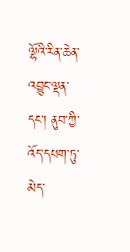ལྷོའི་རིན་ཆེན་འབྱུང་ལྡན་དང་། ནུབ་ཀྱི་འོད་དཔག་ཏུ་མེད་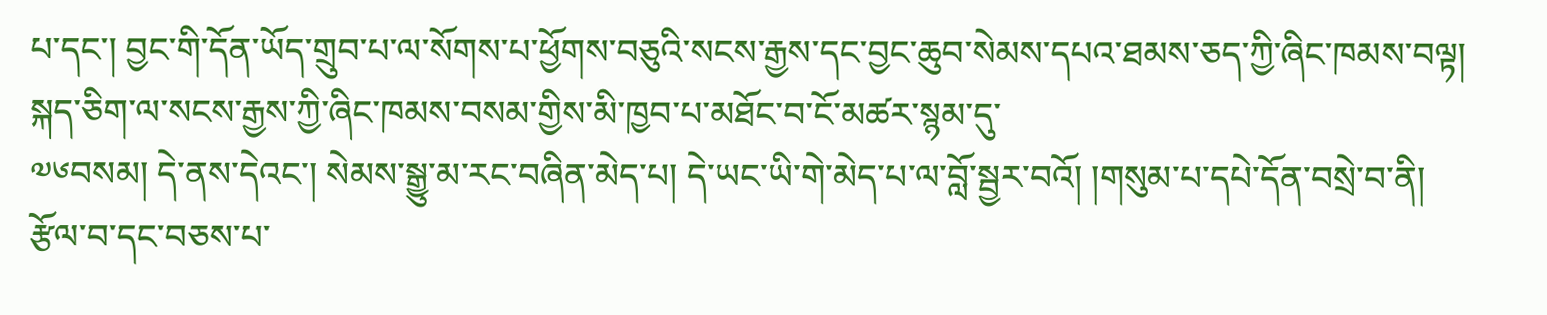པ་དང་། བྱང་གི་དོན་ཡོད་གྲུབ་པ་ལ་སོགས་པ་ཕྱོགས་བཅུའི་སངས་རྒྱས་དང་བྱང་ཆུབ་སེམས་དཔའ་ཐམས་ཅད་ཀྱི་ཞིང་ཁམས་བལྟ། སྐད་ཅིག་ལ་སངས་རྒྱས་ཀྱི་ཞིང་ཁམས་བསམ་གྱིས་མི་ཁྱབ་པ་མཐོང་བ་ངོ་མཚར་སྙམ་དུ་
༧༦བསམ། དེ་ནས་དེའང་། སེམས་སྒྱུ་མ་རང་བཞིན་མེད་པ། དེ་ཡང་ཡི་གེ་མེད་པ་ལ་བློ་སྦྱར་བའོ། །གསུམ་པ་དཔེ་དོན་བསྲེ་བ་ནི། རྩོལ་བ་དང་བཅས་པ་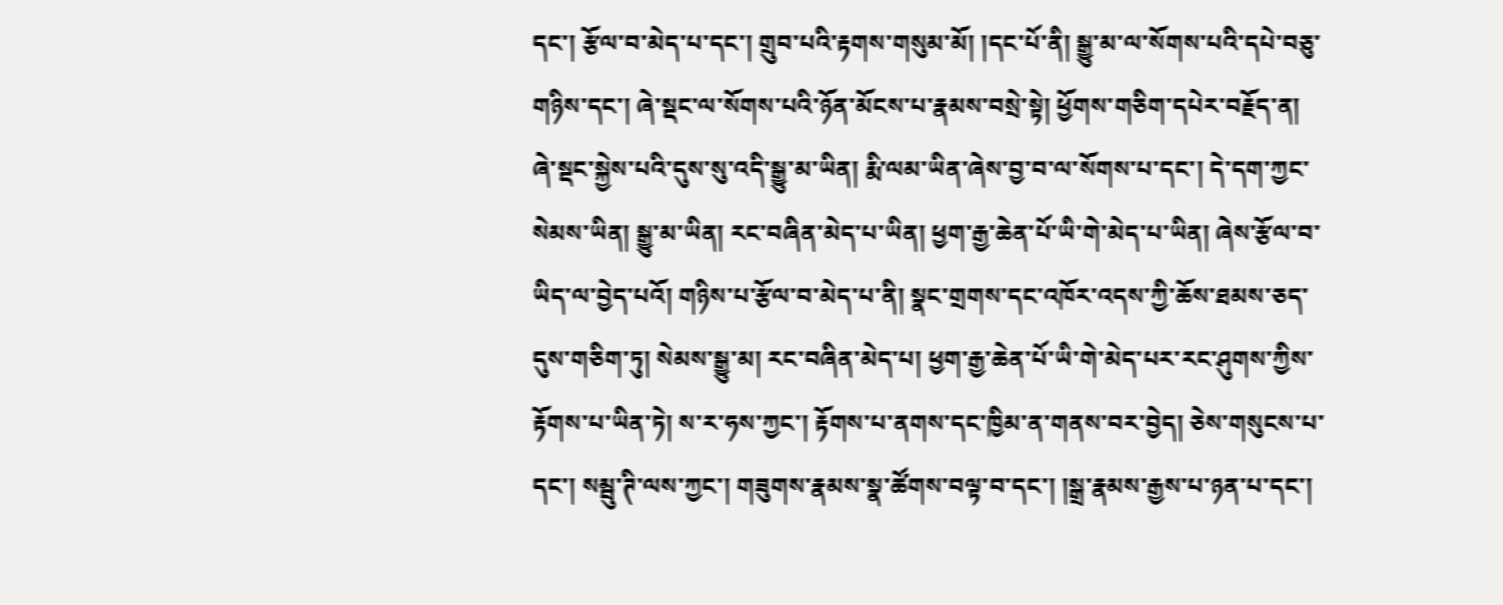དང་། རྩོལ་བ་མེད་པ་དང་། གྲུབ་པའི་རྟགས་གསུམ་མོ། །དང་པོ་ནི། སྒྱུ་མ་ལ་སོགས་པའི་དཔེ་བཅུ་གཉིས་དང་། ཞེ་སྡང་ལ་སོགས་པའི་ཉོན་མོངས་པ་རྣམས་བསྲེ་སྟེ། ཕྱོགས་གཅིག་དཔེར་བརྗོད་ན། ཞེ་སྡང་སྐྱེས་པའི་དུས་སུ་འདི་སྒྱུ་མ་ཡིན། རྨི་ལམ་ཡིན་ཞེས་བྱ་བ་ལ་སོགས་པ་དང་། དེ་དག་ཀྱང་སེམས་ཡིན། སྒྱུ་མ་ཡིན། རང་བཞིན་མེད་པ་ཡིན། ཕྱག་རྒྱ་ཆེན་པོ་ཡི་གེ་མེད་པ་ཡིན། ཞེས་རྩོལ་བ་ཡིད་ལ་བྱེད་པའོ། གཉིས་པ་རྩོལ་བ་མེད་པ་ནི། སྣང་གྲགས་དང་འཁོར་འདས་ཀྱི་ཆོས་ཐམས་ཅད་དུས་གཅིག་ཏུ། སེམས་སྒྱུ་མ། རང་བཞིན་མེད་པ། ཕྱག་རྒྱ་ཆེན་པོ་ཡི་གེ་མེད་པར་རང་ཤུགས་ཀྱིས་རྟོགས་པ་ཡིན་ཏེ། ས་ར་ཧས་ཀྱང་། རྟོགས་པ་ནགས་དང་ཁྱིམ་ན་གནས་བར་བྱེད། ཅེས་གསུངས་པ་དང་། སམྦུ་ཊི་ལས་ཀྱང་། གཟུགས་རྣམས་སྣ་ཚོགས་བལྟ་བ་དང་། །སྒྲ་རྣམས་རྒྱས་པ་ཉན་པ་དང་།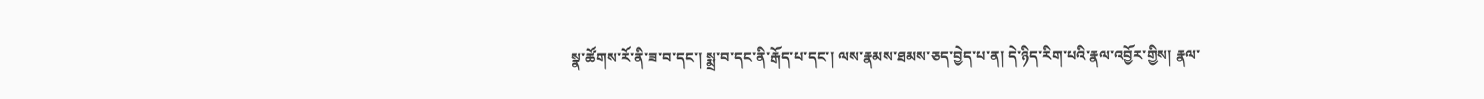སྣ་ཚོགས་རོ་ནི་ཟ་བ་དང་། སྨྲ་བ་དང་ནི་རྒོད་པ་དང་། ལས་རྣམས་ཐམས་ཅད་བྱེད་པ་ན། དེ་ཉིད་རིག་པའི་རྣལ་འབྱོར་གྱིས། རྣལ་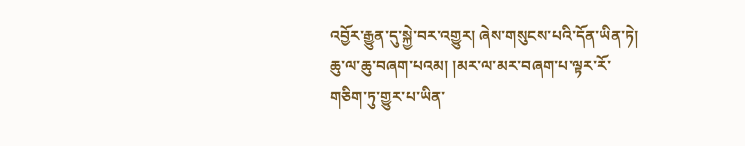འབྱོར་རྒྱུན་དུ་སྐྱེ་བར་འགྱུར། ཞེས་གསུངས་པའི་དོན་ཡིན་ཏེ། ཆུ་ལ་ཆུ་བཞག་པའམ། །མར་ལ་མར་བཞག་པ་ལྟར་རོ་གཅིག་ཏུ་གྱུར་པ་ཡིན་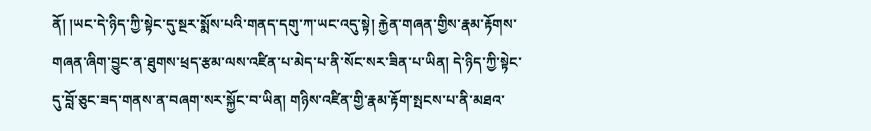ནོ། །ཡང་དེ་ཉིད་ཀྱི་སྟེང་དུ་སྔར་སྨོས་པའི་གནད་དགུ་ཀ་ཡང་འདུ་སྟེ། རྐྱེན་གཞན་གྱིས་རྣམ་རྟོགས་གཞན་ཞིག་བྱུང་ན་ཐུགས་ཕྲད་རྩམ་ལས་འཛིན་པ་མེད་པ་ནི་སོང་སར་ཟིན་པ་ཡིན། དེ་ཉིད་ཀྱི་སྟེང་དུ་བློ་ཅུང་ཟད་གནས་ན་བཞག་སར་སྐྱོང་བ་ཡིན། གཉིས་འཛིན་གྱི་རྣམ་རྟོག་སྤངས་པ་ནི་མཐའ་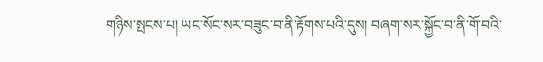གཉིས་སྤངས་པ། ཡང་སོང་སར་བཟུང་བ་ནི་རྟོགས་པའི་དུས། བཞག་སར་སྐྱོང་བ་ནི་གོ་བའི་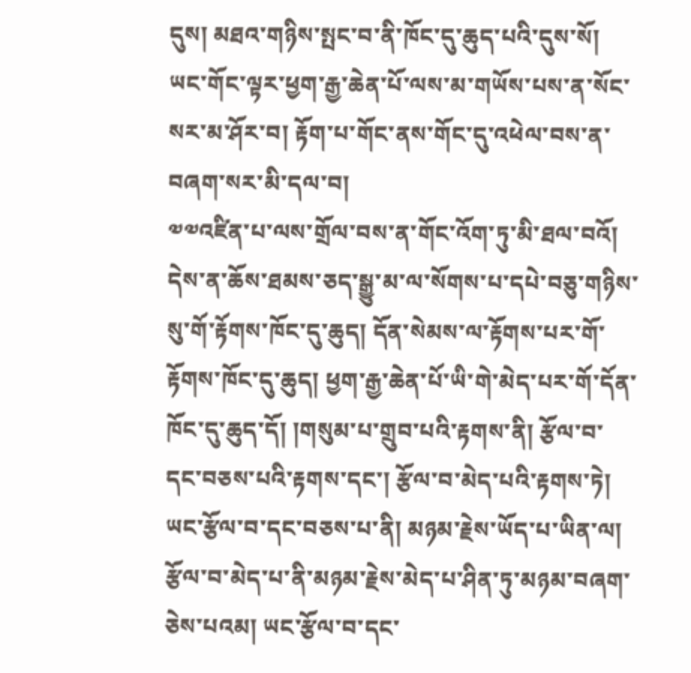དུས། མཐའ་གཉིས་སྤང་བ་ནི་ཁོང་དུ་ཆུད་པའི་དུས་སོ། ཡང་གོང་ལྟར་ཕྱག་རྒྱ་ཆེན་པོ་ལས་མ་གཡོས་པས་ན་སོང་སར་མ་ཤོར་བ། རྟོག་པ་གོང་ནས་གོང་དུ་འཕེལ་བས་ན་བཞག་སར་མི་དལ་བ།
༧༧འཛིན་པ་ལས་གྲོལ་བས་ན་གོང་འོག་ཏུ་མི་ཐལ་བའོ། དེས་ན་ཆོས་ཐམས་ཅད་སྒྱུ་མ་ལ་སོགས་པ་དཔེ་བཅུ་གཉིས་སུ་གོ་རྟོགས་ཁོང་དུ་ཆུད། དོན་སེམས་ལ་རྟོགས་པར་གོ་རྟོགས་ཁོང་དུ་ཆུད། ཕྱག་རྒྱ་ཆེན་པོ་ཡི་གེ་མེད་པར་གོ་དོན་ཁོང་དུ་ཆུད་དོ། །གསུམ་པ་གྲུབ་པའི་རྟགས་ནི། རྩོལ་བ་དང་བཅས་པའི་རྟགས་དང་། རྩོལ་བ་མེད་པའི་རྟགས་ཏེ། ཡང་རྩོལ་བ་དང་བཅས་པ་ནི། མཉམ་རྗེས་ཡོད་པ་ཡིན་ལ། རྩོལ་བ་མེད་པ་ནི་མཉམ་རྗེས་མེད་པ་ཤིན་ཏུ་མཉམ་བཞག་ཅེས་པའམ། ཡང་རྩོལ་བ་དང་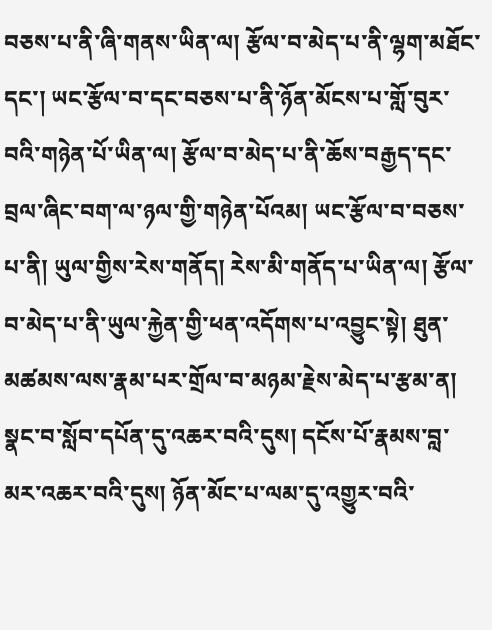བཅས་པ་ནི་ཞི་གནས་ཡིན་ལ། རྩོལ་བ་མེད་པ་ནི་ལྷག་མཐོང་དང་། ཡང་རྩོལ་བ་དང་བཅས་པ་ནི་ཉོན་མོངས་པ་གློ་བུར་བའི་གཉེན་པོ་ཡིན་ལ། རྩོལ་བ་མེད་པ་ནི་ཆོས་བརྒྱད་དང་བྲལ་ཞིང་བག་ལ་ཉལ་གྱི་གཉེན་པོའམ། ཡང་རྩོལ་བ་བཅས་པ་ནི། ཡུལ་གྱིས་རེས་གནོད། རེས་མི་གནོད་པ་ཡིན་ལ། རྩོལ་བ་མེད་པ་ནི་ཡུལ་རྐྱེན་གྱི་ཕན་འདོགས་པ་འབྱུང་སྟེ། ཐུན་མཚམས་ལས་རྣམ་པར་གྲོལ་བ་མཉམ་རྗེས་མེད་པ་རྩམ་ན། སྣང་བ་སློབ་དཔོན་དུ་འཆར་བའི་དུས། དངོས་པོ་རྣམས་བླ་མར་འཆར་བའི་དུས། ཉོན་མོང་པ་ལམ་དུ་འགྱུར་བའི་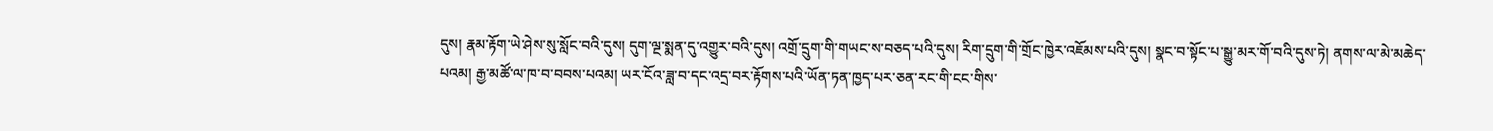དུས། རྣམ་རྟོག་ཡེ་ཤེས་སུ་སློང་བའི་དུས། དུག་ལྔ་སྨན་དུ་འགྱུར་བའི་དུས། འགྲོ་དྲུག་གི་གཡང་ས་བཅད་པའི་དུས། རིག་དྲུག་གི་གྲོང་ཁྱེར་འཇོམས་པའི་དུས། སྣང་བ་སྟོང་པ་སྒྱུ་མར་གོ་བའི་དུས་ཏེ། ནགས་ལ་མེ་མཆེད་པའམ། རྒྱ་མཚོ་ལ་ཁ་བ་བབས་པའམ། ཡར་ངོའ་ཟླ་བ་དང་འདྲ་བར་རྟོགས་པའི་ཡོན་ཏན་ཁྱད་པར་ཅན་རང་གི་ངང་གིས་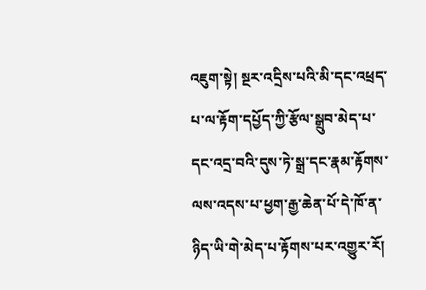འཇུག་སྟེ། སྔར་འདྲིས་པའི་མི་དང་འཕྲད་པ་ལ་རྟོག་དཔྱོད་ཀྱི་རྩོལ་སྒྲུབ་མེད་པ་དང་འདྲ་བའི་དུས་ཏེ་སྒྲ་དང་རྣམ་རྟོགས་ལས་འདས་པ་ཕྱག་རྒྱ་ཆེན་པོ་དེ་ཁོ་ན་ཉིད་ཡི་གེ་མེད་པ་རྟོགས་པར་འགྱུར་རོ།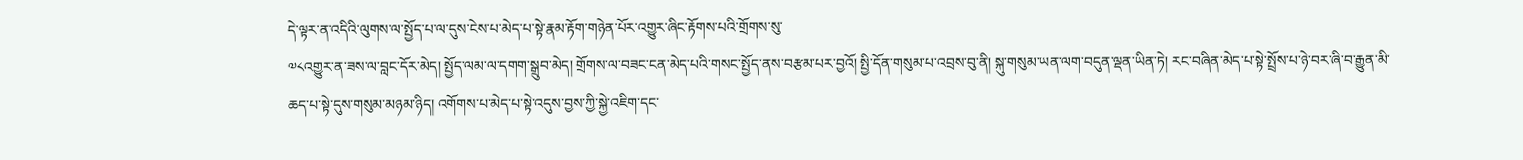དེ་ལྟར་ན་འདིའི་ལུགས་ལ་སྤྱོད་པ་ལ་དུས་ངེས་པ་མེད་པ་སྟེ་རྣམ་རྟོག་གཉེན་པོར་འགྱུར་ཞིང་རྟོགས་པའི་གྲོགས་སུ་
༧༨འགྱུར་ན་ཟས་ལ་བླང་དོར་མེད། སྤྱོད་ལམ་ལ་དགག་སྒྲུབ་མེད། གྲོགས་ལ་བཟང་ངན་མེད་པའི་གསང་སྤྱོད་ནས་བརྩམ་པར་བྱའོ། སྤྱི་དོན་གསུམ་པ་འབྲས་བུ་ནི། སྐུ་གསུམ་ཡན་ལག་བདུན་ལྡན་ཡིན་ཏེ། རང་བཞིན་མེད་པ་སྟེ་སྤྲོས་པ་ཉེ་བར་ཞི་བ་རྒྱུན་མི་ཆད་པ་སྟེ་དུས་གསུམ་མཉམ་ཉིད། འགོགས་པ་མེད་པ་སྟེ་འདུས་བྱས་ཀྱི་སྐྱེ་འཇིག་དང་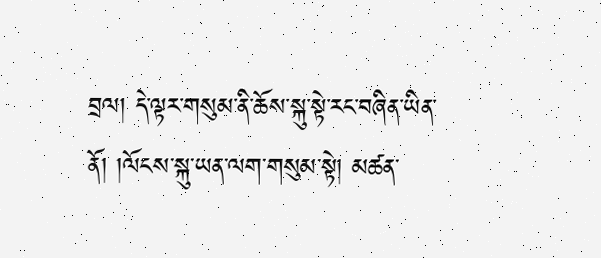བྲལ། དེ་ལྟར་གསུམ་ནི་ཆོས་སྐུ་སྟེ་རང་བཞིན་ཡིན་ནོ། །ལོངས་སྐུ་ཡན་ལག་གསུམ་སྟེ། མཚན་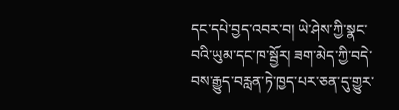དང་དཔེ་བྱད་འབར་བ། ཡེ་ཤེས་ཀྱི་སྣང་བའི་ཡུམ་དང་ཁ་སྦྱོར། ཟག་མེད་ཀྱི་བདེ་བས་རྒྱུད་བརླན་ཏེ་ཁྱད་པར་ཅན་དུ་གྱུར་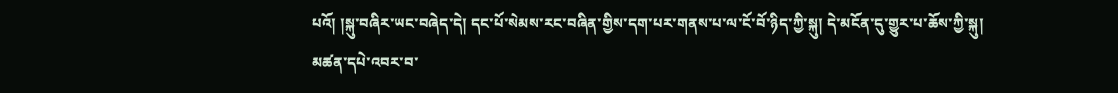པའོ། །སྐུ་བཞིར་ཡང་བཞེད་དེ། དང་པོ་སེམས་རང་བཞིན་གྱིས་དག་པར་གནས་པ་ལ་ངོ་བོ་ཉིད་ཀྱི་སྐུ། དེ་མངོན་དུ་གྱུར་པ་ཆོས་ཀྱི་སྐུ། མཚན་དཔེ་འབར་བ་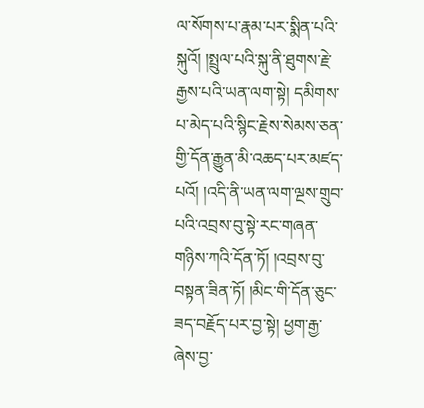ལ་སོགས་པ་རྣམ་པར་སྨིན་པའི་སྐུའོ། །སྤྲུལ་པའི་སྐུ་ནི་ཐུགས་རྗེ་རྒྱས་པའི་ཡན་ལག་སྟེ། དམིགས་པ་མེད་པའི་སྙིང་རྗེས་སེམས་ཅན་གྱི་དོན་རྒྱུན་མི་འཆད་པར་མཛད་པའོ། །འདི་ནི་ཡན་ལག་ལྔས་གྲུབ་པའི་འབྲས་བུ་སྟེ་རང་གཞན་གཉིས་ཀའི་དོན་ཏོ། །འབྲས་བུ་བསྟན་ཟིན་ཏོ། །མིང་གི་དོན་ཅུང་ཟད་བརྗོད་པར་བྱ་སྟེ། ཕྱག་རྒྱ་ཞེས་བྱ་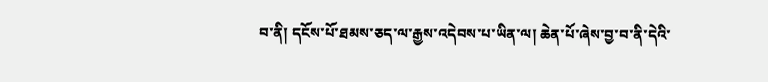བ་ནི། དངོས་པོ་ཐམས་ཅད་ལ་རྒྱས་འདེབས་པ་ཡིན་ལ། ཆེན་པོ་ཞེས་བྱ་བ་ནི་དེའི་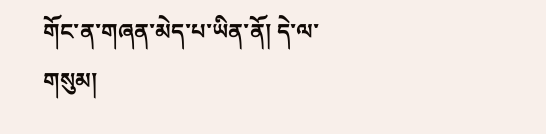གོང་ན་གཞན་མེད་པ་ཡིན་ནོ། དེ་ལ་གསུམ།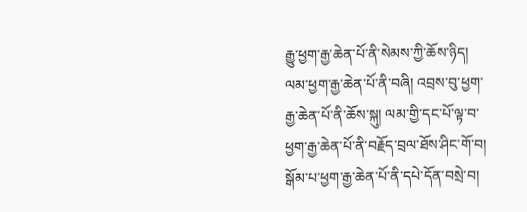རྒྱུ་ཕྱག་རྒྱ་ཆེན་པོ་ནི་སེམས་ཀྱི་ཆོས་ཉིད། ལམ་ཕྱག་རྒྱ་ཆེན་པོ་ནི་བཞི། འབྲས་བུ་ཕྱག་རྒྱ་ཆེན་པོ་ནི་ཆོས་སྐུ། ལམ་གྱི་དང་པོ་ལྟ་བ་ཕྱག་རྒྱ་ཆེན་པོ་ནི་བརྗོད་བྲལ་ཐོས་ཤིང་གོ་བ། སྒོམ་པ་ཕྱག་རྒྱ་ཆེན་པོ་ནི་དཔེ་དོན་བསྲེ་བ།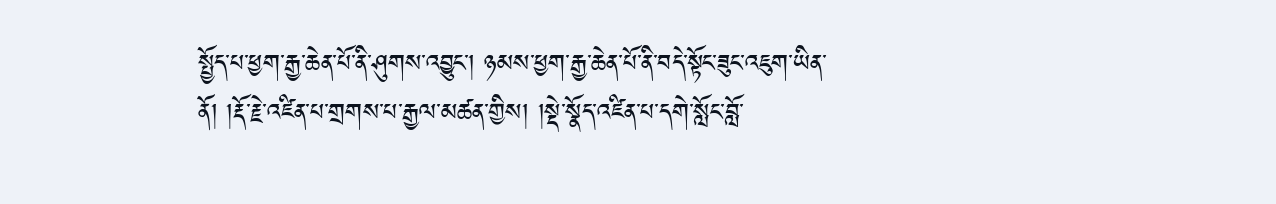སྤྱོད་པ་ཕྱག་རྒྱ་ཆེན་པོ་ནི་ཤུགས་འབྱུང་། ཉམས་ཕྱག་རྒྱ་ཆེན་པོ་ནི་བདེ་སྟོང་ཟུང་འཇུག་ཡིན་ནོ། །རྡོ་རྗེ་འཛིན་པ་གྲགས་པ་རྒྱལ་མཚན་གྱིས། །སྡེ་སྣོད་འཛིན་པ་དགེ་སློང་བློ་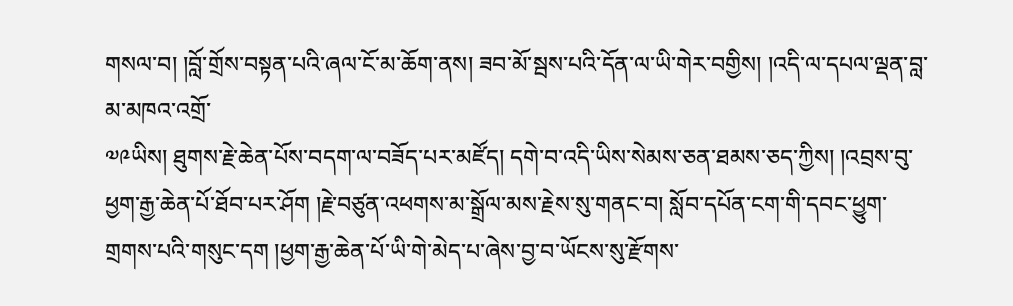གསལ་བ། །བློ་གྲོས་བསྟན་པའི་ཞལ་ངོ་མ་ཆོག་ནས། ཟབ་མོ་སྦས་པའི་དོན་ལ་ཡི་གེར་བགྱིས། །འདི་ལ་དཔལ་ལྡན་བླ་མ་མཁའ་འགྲོ་
༧༩ཡིས། ཐུགས་རྗེ་ཆེན་པོས་བདག་ལ་བཟོད་པར་མཛོད། དགེ་བ་འདི་ཡིས་སེམས་ཅན་ཐམས་ཅད་ཀྱིས། །འབྲས་བུ་ཕྱག་རྒྱ་ཆེན་པོ་ཐོབ་པར་ཤོག །རྗེ་བཙུན་འཕགས་མ་སྒྲོལ་མས་རྗེས་སུ་གནང་བ། སློབ་དཔོན་ངག་གི་དབང་ཕྱུག་གྲགས་པའི་གསུང་དག །ཕྱག་རྒྱ་ཆེན་པོ་ཡི་གེ་མེད་པ་ཞེས་བྱ་བ་ཡོངས་སུ་རྫོགས་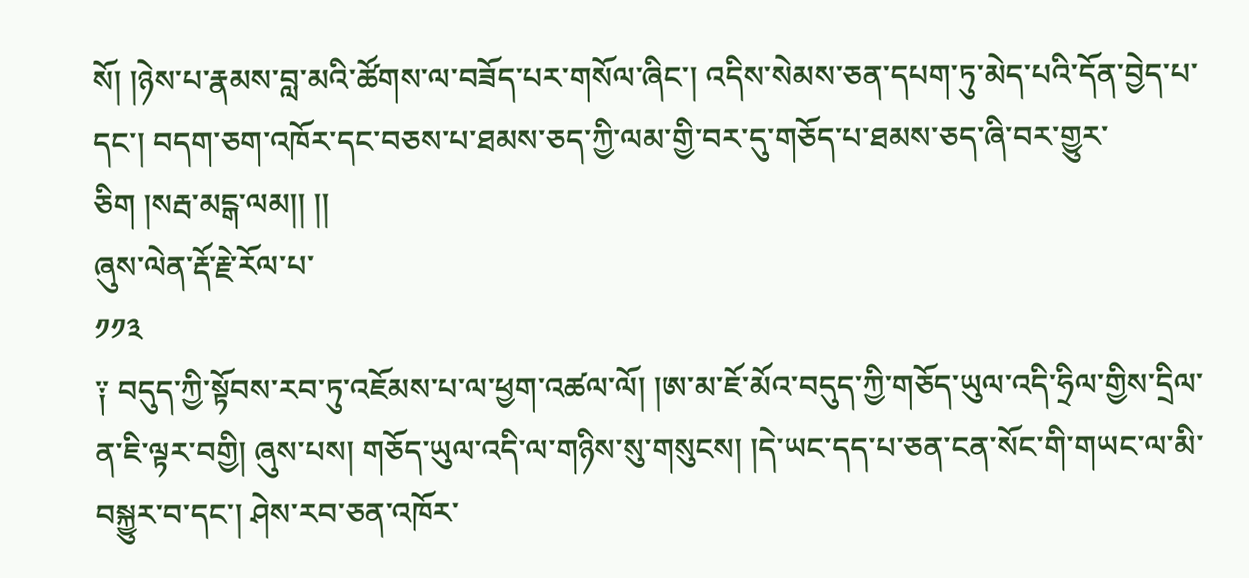སོ། །ཉེས་པ་རྣམས་བླ་མའི་ཚོགས་ལ་བཟོད་པར་གསོལ་ཞིང་། འདིས་སེམས་ཅན་དཔག་ཏུ་མེད་པའི་དོན་བྱེད་པ་དང་། བདག་ཅག་འཁོར་དང་བཅས་པ་ཐམས་ཅད་ཀྱི་ལམ་གྱི་བར་དུ་གཅོད་པ་ཐམས་ཅད་ཞི་བར་གྱུར་ཅིག །སརྦ་མངྒ་ལམ།། །།
ཞུས་ལེན་རྡོ་རྗེ་རོལ་པ་
༡༡༣
༑ བདུད་ཀྱི་སྟོབས་རབ་ཏུ་འཇོམས་པ་ལ་ཕྱག་འཚལ་ལོ། །ཨ་མ་ཇོ་མོའ་བདུད་ཀྱི་གཅོད་ཡུལ་འདི་ཧྲིལ་གྱིས་དྲིལ་ན་ཇི་ལྟར་བགྱི། ཞུས་པས། གཅོད་ཡུལ་འདི་ལ་གཉིས་སུ་གསུངས། །དེ་ཡང་དད་པ་ཅན་ངན་སོང་གི་གཡང་ལ་མི་བསྐྱུར་བ་དང་། ཤེས་རབ་ཅན་འཁོར་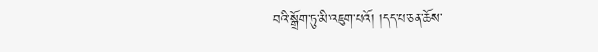བའི་སྒྲོག་ཏུ་མི་འཇུག་པའོ། །དད་པ་ཅན་ཆོས་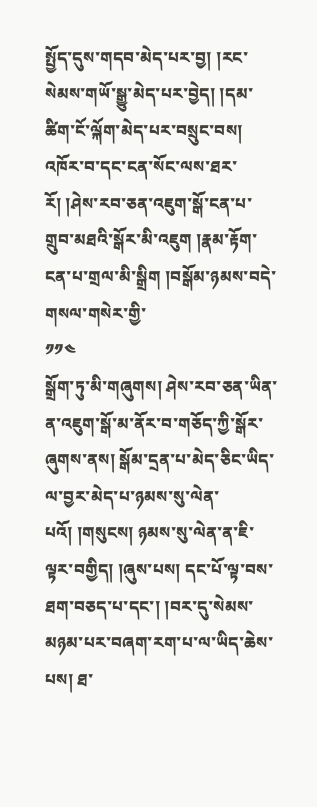སྤྱོད་དུས་གདབ་མེད་པར་བྱ། །རང་སེམས་གཡོ་སྒྱུ་མེད་པར་བྱེད། །དམ་ཚིག་ངོ་ལྐོག་མེད་པར་བསྲུང་བས། འཁོར་བ་དང་ངན་སོང་ལས་ཐར་རོ། །ཤེས་རབ་ཅན་འཇུག་སྒོ་ངན་པ་གྲུབ་མཐའི་སྒོར་མི་འཇུག །རྣམ་རྟོག་ངན་པ་གྲལ་མི་སྒྲིག །བསྒོམ་ཉམས་བདེ་གསལ་གསེར་གྱི་
༡༡༤
སྒྲོག་ཏུ་མི་གཞུགས། ཤེས་རབ་ཅན་ཡིན་ན་འཇུག་སྒོ་མ་ནོར་བ་གཅོད་ཀྱི་སྒོར་ཞུགས་ནས། སྒོམ་དྲན་པ་མེད་ཅིང་ཡིད་ལ་བྱར་མེད་པ་ཉམས་སུ་ལེན་པའོ། །གསུངས། ཉམས་སུ་ལེན་ན་ཇི་ལྟར་བགྱིད། །ཞུས་པས། དང་པོ་ལྟ་བས་ཐག་བཅད་པ་དང་། །བར་དུ་སེམས་མཉམ་པར་བཞག་རག་པ་ལ་ཡིད་ཆེས་པས། ཐ་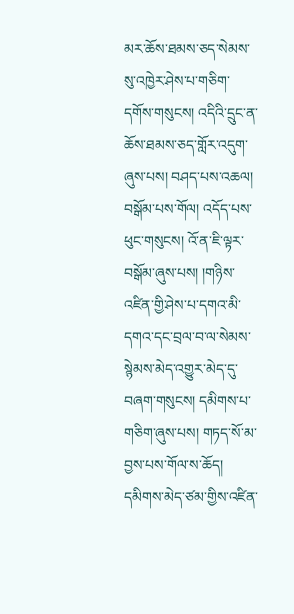མར་ཆོས་ཐམས་ཅད་སེམས་སུ་འཁྱེར་ཤེས་པ་གཅིག་དགོས་གསུངས། འདིའི་དྲུང་ན་ཆོས་ཐམས་ཅད་གློར་འདུག་ཞུས་པས། བཤད་པས་འཆལ། བསྒོམ་པས་གོལ། འདོད་པས་ཕུང་གསུངས། འོ་ན་ཇི་ལྟར་བསྒོམ་ཞུས་པས། །གཉིས་འཛིན་གྱི་ཤེས་པ་དགའ་མི་དགའ་དང་བྲལ་བ་ལ་སེམས་སྙེམས་མེད་འགྱུར་མེད་དུ་བཞག་གསུངས། དམིགས་པ་གཅིག་ཞུས་པས། གཏད་སོ་མ་བྱས་པས་གོལ་ས་ཆོད། དམིགས་མེད་ཙམ་གྱིས་འཛིན་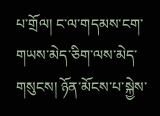པ་གྲོལ། ང་ལ་གདམས་ངག་གཡས་མེད་ཅིག་ལས་མེད་གསུངས། ཉོན་མོངས་པ་སྐྱེས་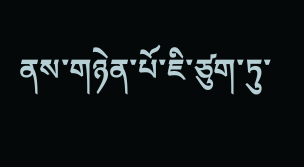ནས་གཉེན་པོ་ཇི་ཙུག་ཏུ་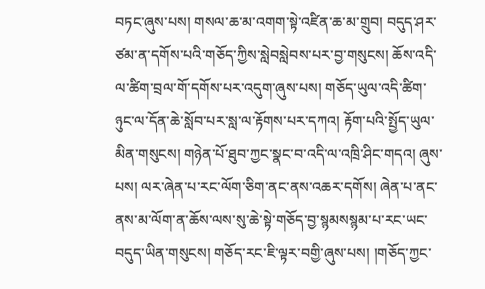བཏང་ཞུས་པས། གསལ་ཆ་མ་འགག་སྟེ་འཛིན་ཆ་མ་གྲུབ། བདུད་ཤར་ཙམ་ན་དགོས་པའི་གཅོད་ཀྱིས་སླེབསླེབས་པར་བྱ་གསུངས། ཆོས་འདི་ལ་ཚིག་བྲལ་གོ་དགོས་པར་འདུག་ཞུས་པས། གཅོད་ཡུལ་འདི་ཚིག་ཉུང་ལ་དོན་ཆེ་སློབ་པར་སླ་ལ་རྟོགས་པར་དཀའ། རྟོག་པའི་སྤྱོད་ཡུལ་མིན་གསུངས། གཉེན་པོ་ཐུབ་ཀྱང་སྣང་བ་འདི་ལ་འཁྲི་ཤིང་གདའ། ཞུས་པས། ལར་ཞེན་པ་རང་ལོག་ཅིག་ནང་ནས་འཆར་དགོས། ཞེན་པ་ནང་ནས་མ་ལོག་ན་ཆོས་ལས་སུ་ཆེ་སྟེ་གཅོད་བྱ་སྙམསསྙམ་པ་རང་ཡང་བདུད་ཡིན་གསུངས། གཅོད་རང་ཇི་ལྟར་བགྱི་ཞུས་པས། །གཅོད་ཀྱང་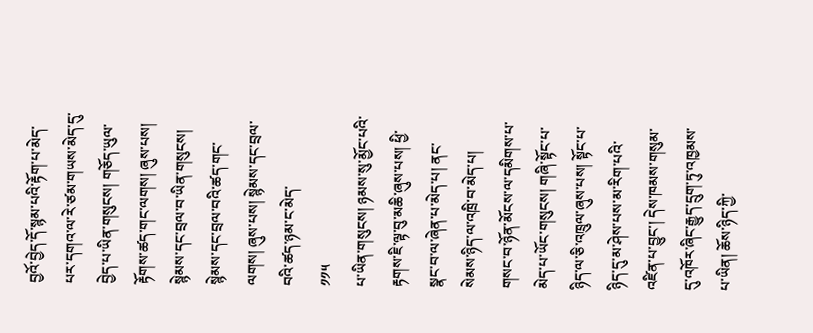བྱའོ་བྱེད་དོ་སྙམ་པའི་རྟོག་པ་མེད་པར་དགའ་ལ་རེ་ཙམ་གཡས་མེད་དུ་བྱེད་པ་ཡིན་གསུངས། གཅོད་ཡུལ་རྟོགས་ཚད་གང་ལགས། ཞུས་པས། སྙེམས་དང་བྲལ་བ་ཡིན་གསུངས། སྙེམས་དང་བྲལ་བའི་ཚད་གང་ལགས། ཞུས་པས། སྙེམས་དང་བྲལ་བའི་ཚད་ཉམ་ང་མེད་
༡༡༥
པ་ཡིན་གསུངས། ཉམས་སུ་མྱོང་པའི་རྟགས་ཇི་ལྟ་བུ་མཆི་ཞུས་པས། ཕྱི་སྣང་བ་ལ་ཞེན་པ་མེད་པ། ནང་སེམས་ཉིད་ལ་འཁྲི་བ་མེད་པ། གསང་བ་ཉོན་མོངས་ལ་དམིགས་པ་མེད་པ་ཡོང་གསུངས། གཞི་སྟོང་པ་ཉིད་ལ་ཅི་འཁྲུལ་ཞུས་པས། སྟོང་པ་ཉིད་དུ་མ་ཤེས་པས་མ་རིག་པའི་འཛིན་པ་བྱུང་། དེས་ཁམས་གསུམ་དུ་འཁོར་ཞིང་རྒྱུད་དྲུག་ཏུ་འཁྱམས་པ་ཡིན། ཆོས་ཉིད་ཀྱི་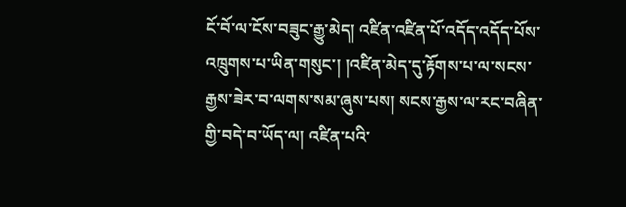ངོ་བོ་ལ་ངོས་བཟུང་རྒྱུ་མེད། འཛིན་འཛིན་པོ་འདོད་འདོད་པོས་འཁྲུགས་པ་ཡིན་གསུང་། །འཛིན་མེད་དུ་རྟོགས་པ་ལ་སངས་རྒྱས་ཟེར་བ་ལགས་སམ་ཞུས་པས། སངས་རྒྱས་ལ་རང་བཞིན་གྱི་བདེ་བ་ཡོད་ལ། འཛིན་པའི་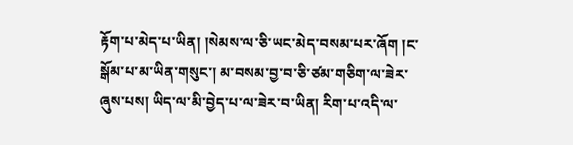རྟོག་པ་མེད་པ་ཡིན། །སེམས་ལ་ཅི་ཡང་མེད་བསམ་པར་ཞོག །ང་སྒོམ་པ་མ་ཡིན་གསུང་། མ་བསམ་བྱ་བ་ཅི་ཙམ་གཅིག་ལ་ཟེར་ཞུས་པས། ཡིད་ལ་མི་བྱེད་པ་ལ་ཟེར་བ་ཡིན། རིག་པ་འདི་ལ་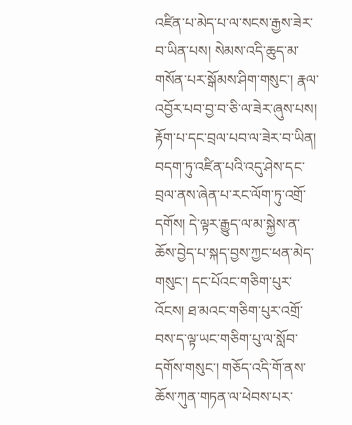འཛིན་པ་མེད་པ་ལ་སངས་རྒྱས་ཟེར་བ་ཡིན་པས། སེམས་འདི་ཆུད་མ་གསོན་པར་སྒོམས་ཤིག་གསུང་། རྣལ་འབྱོར་པབ་བྱ་བ་ཅི་ལ་ཟེར་ཞུས་པས། རྟོག་པ་དང་བྲལ་པབ་ལ་ཟེར་བ་ཡིན། བདག་ཏུ་འཛིན་པའི་འདུ་ཤེས་དང་བྲལ་ནས་ཞེན་པ་རང་ལོག་ཏུ་འགྲོ་དགོས། དེ་ལྟར་རྒྱུད་ལ་མ་སྐྱེས་ན་ཆོས་བྱེད་པ་སྐད་བྱས་ཀྱང་ཕན་མེད་གསུང་། དང་པོའང་གཅིག་པུར་འོངས། ཐ་མའང་གཅིག་པུར་འགྲོ་བས་ད་ལྟ་ཡང་གཅིག་པུ་ལ་སློབ་དགོས་གསུང་། གཅོད་འདི་གོ་ནས་ཆོས་ཀུན་གཏན་ལ་ཕེབས་པར་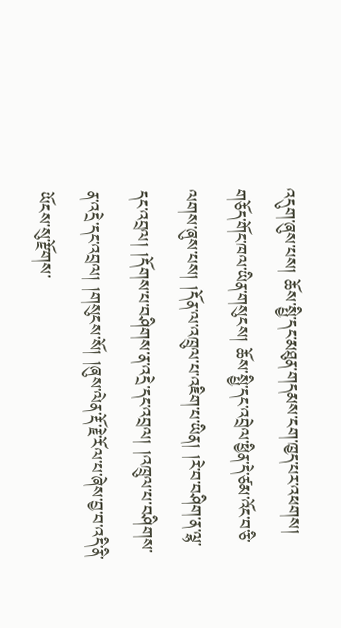འདུག་ཞུས་པས། ཆོས་སྤྱི་དང་མཐུན་གདམས་ངག་ཁྱད་པར་འཕགས། གཅོད་གོང་ཁལ་ཡིན་གསུངས། ཆོས་སྤྱི་དང་འབྲེལ་ཕྱིན་དེ་ཙམ་འོང་བ་ཅི་ལགས་ཞུས་པས། །དོན་ལ་འཁྲུལ་པ་འཇིག་པ་ཡིན། །རེ་བ་བཤིག་ན་ལྷ་དང་འབྲལ། །དོགས་པ་བཤིགས་ན་འདྲེ་དང་འབྲལ། །འཁྲུལ་པ་བཤིགས་ན་འདྲེ་དང་འབྲལ། །གསུངས་སོ། །ཞུས་ལེན་རྡོ་རྗེ་རོལ་པ་ཞེས་བྱ་བ་འདི་ནི་ཡོངས་སུ་རྫོགས་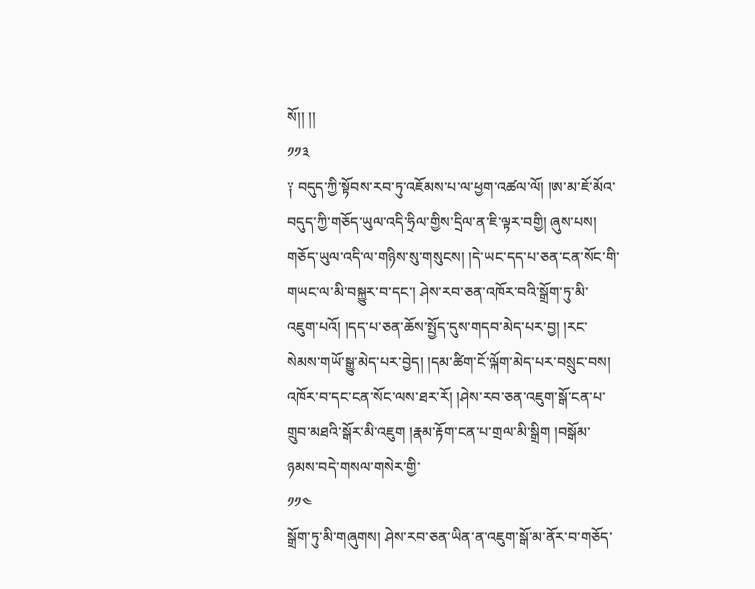སོ།། །།
༡༡༣
༑ བདུད་ཀྱི་སྟོབས་རབ་ཏུ་འཇོམས་པ་ལ་ཕྱག་འཚལ་ལོ། །ཨ་མ་ཇོ་མོའ་བདུད་ཀྱི་གཅོད་ཡུལ་འདི་ཧྲིལ་གྱིས་དྲིལ་ན་ཇི་ལྟར་བགྱི། ཞུས་པས། གཅོད་ཡུལ་འདི་ལ་གཉིས་སུ་གསུངས། །དེ་ཡང་དད་པ་ཅན་ངན་སོང་གི་གཡང་ལ་མི་བསྐྱུར་བ་དང་། ཤེས་རབ་ཅན་འཁོར་བའི་སྒྲོག་ཏུ་མི་འཇུག་པའོ། །དད་པ་ཅན་ཆོས་སྤྱོད་དུས་གདབ་མེད་པར་བྱ། །རང་སེམས་གཡོ་སྒྱུ་མེད་པར་བྱེད། །དམ་ཚིག་ངོ་ལྐོག་མེད་པར་བསྲུང་བས། འཁོར་བ་དང་ངན་སོང་ལས་ཐར་རོ། །ཤེས་རབ་ཅན་འཇུག་སྒོ་ངན་པ་གྲུབ་མཐའི་སྒོར་མི་འཇུག །རྣམ་རྟོག་ངན་པ་གྲལ་མི་སྒྲིག །བསྒོམ་ཉམས་བདེ་གསལ་གསེར་གྱི་
༡༡༤
སྒྲོག་ཏུ་མི་གཞུགས། ཤེས་རབ་ཅན་ཡིན་ན་འཇུག་སྒོ་མ་ནོར་བ་གཅོད་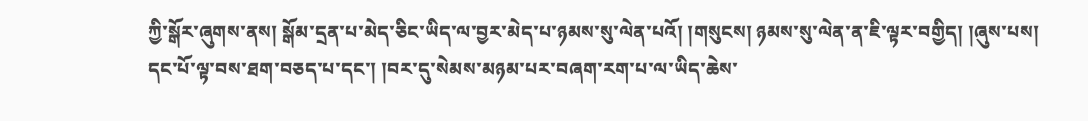ཀྱི་སྒོར་ཞུགས་ནས། སྒོམ་དྲན་པ་མེད་ཅིང་ཡིད་ལ་བྱར་མེད་པ་ཉམས་སུ་ལེན་པའོ། །གསུངས། ཉམས་སུ་ལེན་ན་ཇི་ལྟར་བགྱིད། །ཞུས་པས། དང་པོ་ལྟ་བས་ཐག་བཅད་པ་དང་། །བར་དུ་སེམས་མཉམ་པར་བཞག་རག་པ་ལ་ཡིད་ཆེས་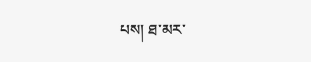པས། ཐ་མར་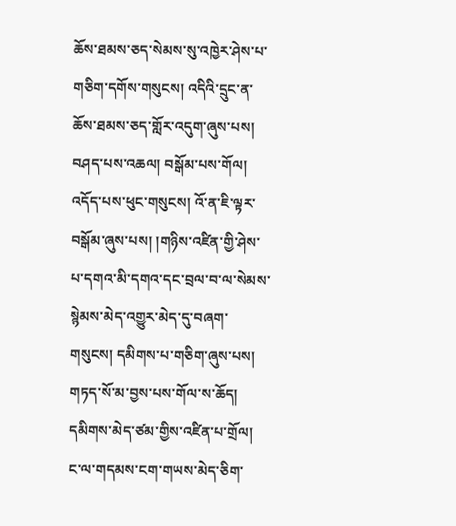ཆོས་ཐམས་ཅད་སེམས་སུ་འཁྱེར་ཤེས་པ་གཅིག་དགོས་གསུངས། འདིའི་དྲུང་ན་ཆོས་ཐམས་ཅད་གློར་འདུག་ཞུས་པས། བཤད་པས་འཆལ། བསྒོམ་པས་གོལ། འདོད་པས་ཕུང་གསུངས། འོ་ན་ཇི་ལྟར་བསྒོམ་ཞུས་པས། །གཉིས་འཛིན་གྱི་ཤེས་པ་དགའ་མི་དགའ་དང་བྲལ་བ་ལ་སེམས་སྙེམས་མེད་འགྱུར་མེད་དུ་བཞག་གསུངས། དམིགས་པ་གཅིག་ཞུས་པས། གཏད་སོ་མ་བྱས་པས་གོལ་ས་ཆོད། དམིགས་མེད་ཙམ་གྱིས་འཛིན་པ་གྲོལ། ང་ལ་གདམས་ངག་གཡས་མེད་ཅིག་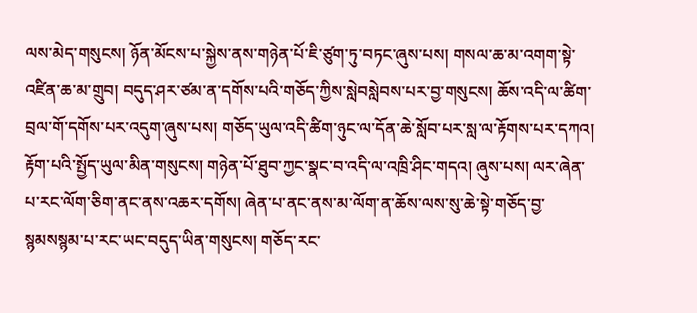ལས་མེད་གསུངས། ཉོན་མོངས་པ་སྐྱེས་ནས་གཉེན་པོ་ཇི་ཙུག་ཏུ་བཏང་ཞུས་པས། གསལ་ཆ་མ་འགག་སྟེ་འཛིན་ཆ་མ་གྲུབ། བདུད་ཤར་ཙམ་ན་དགོས་པའི་གཅོད་ཀྱིས་སླེབསླེབས་པར་བྱ་གསུངས། ཆོས་འདི་ལ་ཚིག་བྲལ་གོ་དགོས་པར་འདུག་ཞུས་པས། གཅོད་ཡུལ་འདི་ཚིག་ཉུང་ལ་དོན་ཆེ་སློབ་པར་སླ་ལ་རྟོགས་པར་དཀའ། རྟོག་པའི་སྤྱོད་ཡུལ་མིན་གསུངས། གཉེན་པོ་ཐུབ་ཀྱང་སྣང་བ་འདི་ལ་འཁྲི་ཤིང་གདའ། ཞུས་པས། ལར་ཞེན་པ་རང་ལོག་ཅིག་ནང་ནས་འཆར་དགོས། ཞེན་པ་ནང་ནས་མ་ལོག་ན་ཆོས་ལས་སུ་ཆེ་སྟེ་གཅོད་བྱ་སྙམསསྙམ་པ་རང་ཡང་བདུད་ཡིན་གསུངས། གཅོད་རང་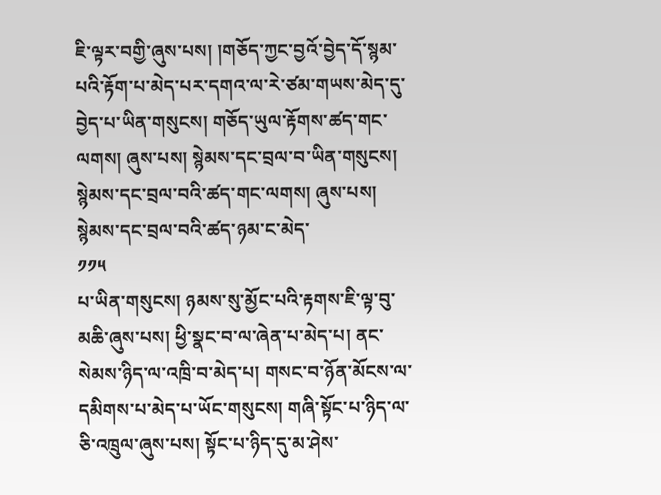ཇི་ལྟར་བགྱི་ཞུས་པས། །གཅོད་ཀྱང་བྱའོ་བྱེད་དོ་སྙམ་པའི་རྟོག་པ་མེད་པར་དགའ་ལ་རེ་ཙམ་གཡས་མེད་དུ་བྱེད་པ་ཡིན་གསུངས། གཅོད་ཡུལ་རྟོགས་ཚད་གང་ལགས། ཞུས་པས། སྙེམས་དང་བྲལ་བ་ཡིན་གསུངས། སྙེམས་དང་བྲལ་བའི་ཚད་གང་ལགས། ཞུས་པས། སྙེམས་དང་བྲལ་བའི་ཚད་ཉམ་ང་མེད་
༡༡༥
པ་ཡིན་གསུངས། ཉམས་སུ་མྱོང་པའི་རྟགས་ཇི་ལྟ་བུ་མཆི་ཞུས་པས། ཕྱི་སྣང་བ་ལ་ཞེན་པ་མེད་པ། ནང་སེམས་ཉིད་ལ་འཁྲི་བ་མེད་པ། གསང་བ་ཉོན་མོངས་ལ་དམིགས་པ་མེད་པ་ཡོང་གསུངས། གཞི་སྟོང་པ་ཉིད་ལ་ཅི་འཁྲུལ་ཞུས་པས། སྟོང་པ་ཉིད་དུ་མ་ཤེས་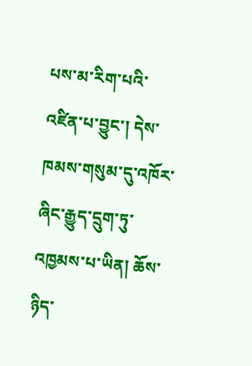པས་མ་རིག་པའི་འཛིན་པ་བྱུང་། དེས་ཁམས་གསུམ་དུ་འཁོར་ཞིང་རྒྱུད་དྲུག་ཏུ་འཁྱམས་པ་ཡིན། ཆོས་ཉིད་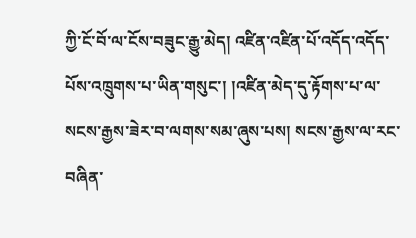ཀྱི་ངོ་བོ་ལ་ངོས་བཟུང་རྒྱུ་མེད། འཛིན་འཛིན་པོ་འདོད་འདོད་པོས་འཁྲུགས་པ་ཡིན་གསུང་། །འཛིན་མེད་དུ་རྟོགས་པ་ལ་སངས་རྒྱས་ཟེར་བ་ལགས་སམ་ཞུས་པས། སངས་རྒྱས་ལ་རང་བཞིན་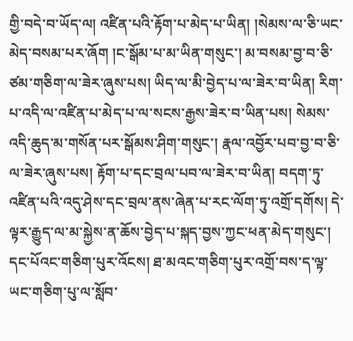གྱི་བདེ་བ་ཡོད་ལ། འཛིན་པའི་རྟོག་པ་མེད་པ་ཡིན། །སེམས་ལ་ཅི་ཡང་མེད་བསམ་པར་ཞོག །ང་སྒོམ་པ་མ་ཡིན་གསུང་། མ་བསམ་བྱ་བ་ཅི་ཙམ་གཅིག་ལ་ཟེར་ཞུས་པས། ཡིད་ལ་མི་བྱེད་པ་ལ་ཟེར་བ་ཡིན། རིག་པ་འདི་ལ་འཛིན་པ་མེད་པ་ལ་སངས་རྒྱས་ཟེར་བ་ཡིན་པས། སེམས་འདི་ཆུད་མ་གསོན་པར་སྒོམས་ཤིག་གསུང་། རྣལ་འབྱོར་པབ་བྱ་བ་ཅི་ལ་ཟེར་ཞུས་པས། རྟོག་པ་དང་བྲལ་པབ་ལ་ཟེར་བ་ཡིན། བདག་ཏུ་འཛིན་པའི་འདུ་ཤེས་དང་བྲལ་ནས་ཞེན་པ་རང་ལོག་ཏུ་འགྲོ་དགོས། དེ་ལྟར་རྒྱུད་ལ་མ་སྐྱེས་ན་ཆོས་བྱེད་པ་སྐད་བྱས་ཀྱང་ཕན་མེད་གསུང་། དང་པོའང་གཅིག་པུར་འོངས། ཐ་མའང་གཅིག་པུར་འགྲོ་བས་ད་ལྟ་ཡང་གཅིག་པུ་ལ་སློབ་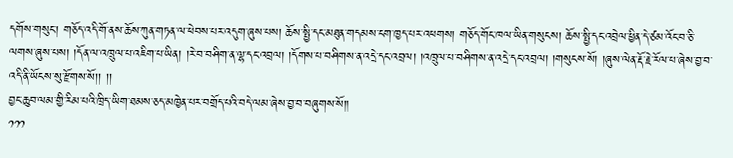དགོས་གསུང་། གཅོད་འདི་གོ་ནས་ཆོས་ཀུན་གཏན་ལ་ཕེབས་པར་འདུག་ཞུས་པས། ཆོས་སྤྱི་དང་མཐུན་གདམས་ངག་ཁྱད་པར་འཕགས། གཅོད་གོང་ཁལ་ཡིན་གསུངས། ཆོས་སྤྱི་དང་འབྲེལ་ཕྱིན་དེ་ཙམ་འོང་བ་ཅི་ལགས་ཞུས་པས། །དོན་ལ་འཁྲུལ་པ་འཇིག་པ་ཡིན། །རེ་བ་བཤིག་ན་ལྷ་དང་འབྲལ། །དོགས་པ་བཤིགས་ན་འདྲེ་དང་འབྲལ། །འཁྲུལ་པ་བཤིགས་ན་འདྲེ་དང་འབྲལ། །གསུངས་སོ། །ཞུས་ལེན་རྡོ་རྗེ་རོལ་པ་ཞེས་བྱ་བ་འདི་ནི་ཡོངས་སུ་རྫོགས་སོ།། །།
བྱང་ཆུབ་ལམ་གྱི་རིམ་པའི་ཁྲིད་ཡིག་ཐམས་ཅད་མཁྱེན་པར་བགྲོད་པའི་བདེ་ལམ་ཞེས་བྱ་བ་བཞུགས་སོ༎
༡༡༡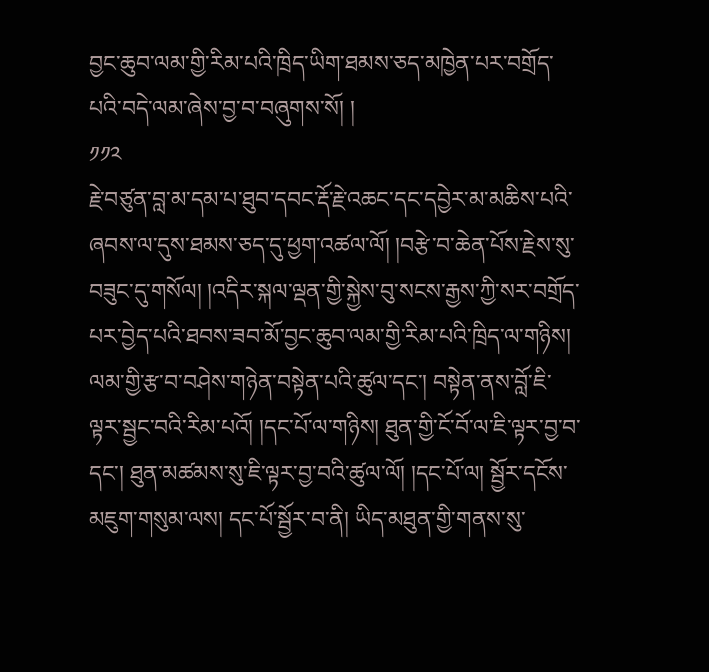བྱང་ཆུབ་ལམ་གྱི་རིམ་པའི་ཁྲིད་ཡིག་ཐམས་ཅད་མཁྱེན་པར་བགྲོད་པའི་བདེ་ལམ་ཞེས་བྱ་བ་བཞུགས་སོ། །
༡༡༢
རྗེ་བཙུན་བླ་མ་དམ་པ་ཐུབ་དབང་རྡོ་རྗེ་འཆང་དང་དབྱེར་མ་མཆིས་པའི་ཞབས་ལ་དུས་ཐམས་ཅད་དུ་ཕྱག་འཚལ་ལོ། །བརྩེ་བ་ཆེན་པོས་རྗེས་སུ་བཟུང་དུ་གསོལ། །འདིར་སྐལ་ལྡན་གྱི་སྐྱེས་བུ་སངས་རྒྱས་ཀྱི་སར་བགྲོད་པར་བྱེད་པའི་ཐབས་ཟབ་མོ་བྱང་ཆུབ་ལམ་གྱི་རིམ་པའི་ཁྲིད་ལ་གཉིས། ལམ་གྱི་རྩ་བ་བཤེས་གཉེན་བསྟེན་པའི་ཚུལ་དང་། བསྟེན་ནས་བློ་ཇི་ལྟར་སྦྱང་བའི་རིམ་པའོ། །དང་པོ་ལ་གཉིས། ཐུན་གྱི་ངོ་བོ་ལ་ཇི་ལྟར་བྱ་བ་དང་། ཐུན་མཚམས་སུ་ཇི་ལྟར་བྱ་བའི་ཚུལ་ལོ། །དང་པོ་ལ། སྦྱོར་དངོས་མཇུག་གསུམ་ལས། དང་པོ་སྦྱོར་བ་ནི། ཡིད་མཐུན་གྱི་གནས་སུ་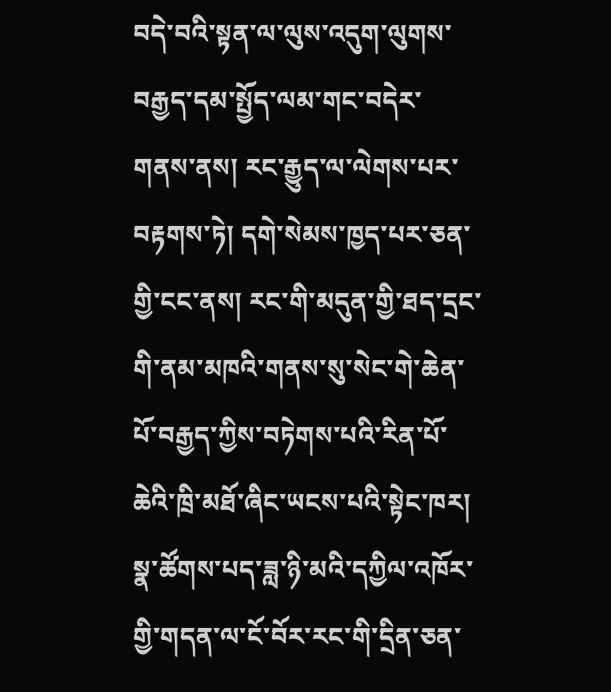བདེ་བའི་སྟན་ལ་ལུས་འདུག་ལུགས་བརྒྱད་དམ་སྤྱོད་ལམ་གང་བདེར་གནས་ནས། རང་རྒྱུད་ལ་ལེགས་པར་བརྟགས་ཏེ། དགེ་སེམས་ཁྱད་པར་ཅན་གྱི་ངང་ནས། རང་གི་མདུན་གྱི་ཐད་དྲང་གི་ནམ་མཁའི་གནས་སུ་སེང་གེ་ཆེན་པོ་བརྒྱད་ཀྱིས་བཏེགས་པའི་རིན་པོ་ཆེའི་ཁྲི་མཐོ་ཞིང་ཡངས་པའི་སྟེང་ཁར། སྣ་ཚོགས་པད་ཟླ་ཉི་མའི་དཀྱིལ་འཁོར་གྱི་གདན་ལ་ངོ་བོར་རང་གི་དྲིན་ཅན་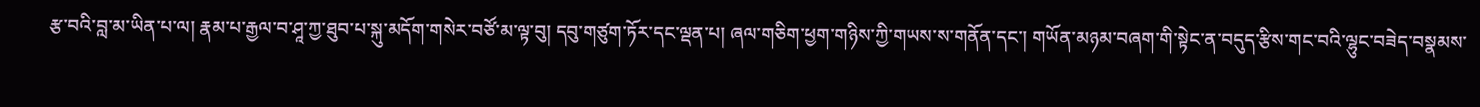རྩ་བའི་བླ་མ་ཡིན་པ་ལ། རྣམ་པ་རྒྱལ་བ་ཤཱ་ཀྱ་ཐུབ་པ་སྐུ་མདོག་གསེར་བཙོ་མ་ལྟ་བུ། དབུ་གཙུག་ཏོར་དང་ལྡན་པ། ཞལ་གཅིག་ཕྱག་གཉིས་ཀྱི་གཡས་ས་གནོན་དང་། གཡོན་མཉམ་བཞག་གི་སྟེང་ན་བདུད་རྩིས་གང་བའི་ལྷུང་བཟེད་བསྣམས་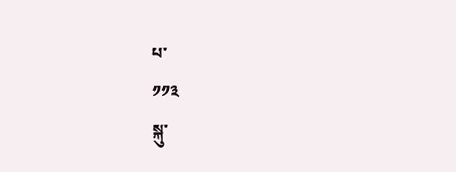པ་
༡༡༣
སྐུ་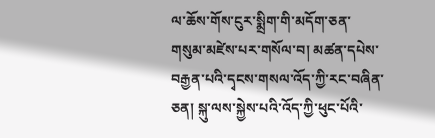ལ་ཆོས་གོས་ངུར་སྨྲིག་གི་མདོག་ཅན་གསུམ་མཛེས་པར་གསོལ་བ། མཚན་དཔེས་བརྒྱན་པའི་དྭངས་གསལ་འོད་ཀྱི་རང་བཞིན་ཅན། སྐུ་ལས་སྐྱེས་པའི་འོད་ཀྱི་ཕུང་པོའི་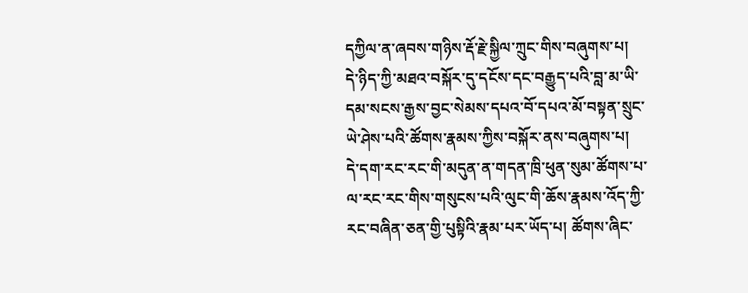དཀྱིལ་ན་ཞབས་གཉིས་རྡོ་རྗེ་སྐྱིལ་ཀྲུང་གིས་བཞུགས་པ། དེ་ཉིད་ཀྱི་མཐའ་བསྐོར་དུ་དངོས་དང་བརྒྱུད་པའི་བླ་མ་ཡི་དམ་སངས་རྒྱས་བྱང་སེམས་དཔའ་བོ་དཔའ་མོ་བསྟན་སྲུང་ཡེ་ཤེས་པའི་ཚོགས་རྣམས་ཀྱིས་བསྐོར་ནས་བཞུགས་པ། དེ་དག་རང་རང་གི་མདུན་ན་གདན་ཁྲི་ཕུན་སུམ་ཚོགས་པ་ལ་རང་རང་གིས་གསུངས་པའི་ལུང་གི་ཆོས་རྣམས་འོད་ཀྱི་རང་བཞིན་ཅན་གྱི་པུསྟིའི་རྣམ་པར་ཡོད་པ། ཚོགས་ཞིང་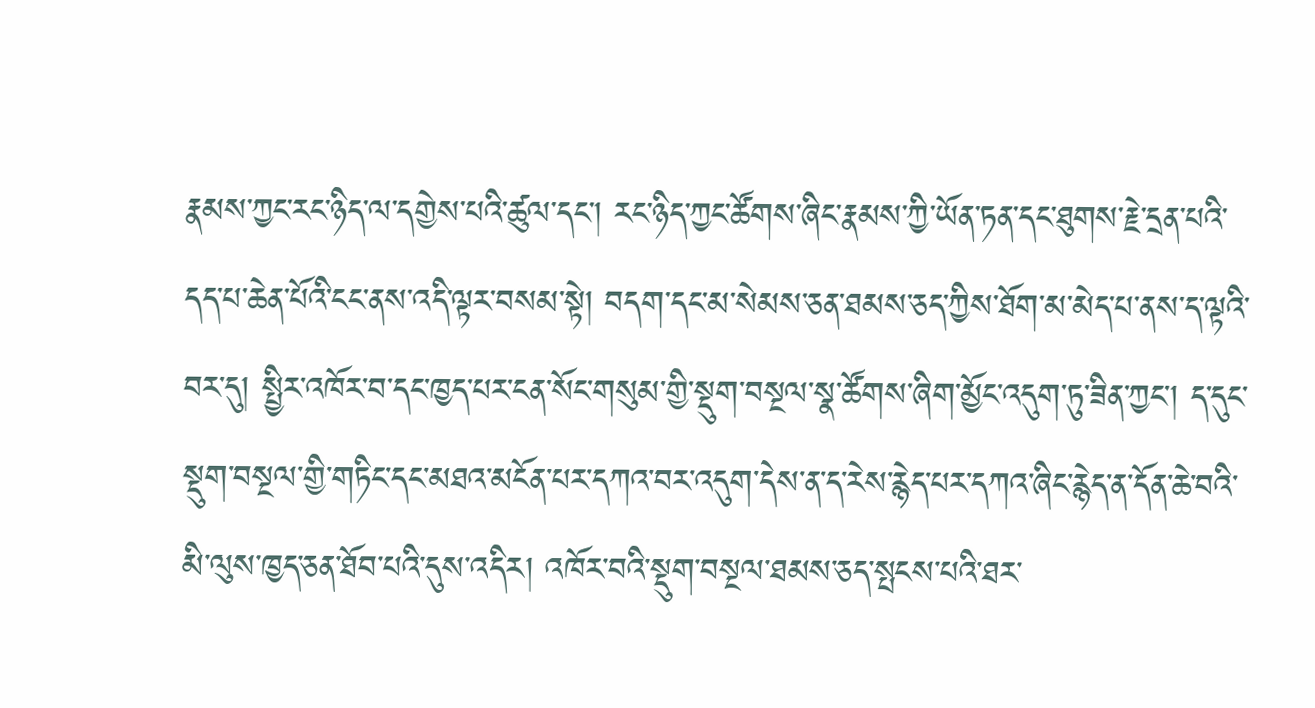རྣམས་ཀྱང་རང་ཉིད་ལ་དགྱེས་པའི་ཚུལ་དང་། རང་ཉིད་ཀྱང་ཚོགས་ཞིང་རྣམས་ཀྱི་ཡོན་ཏན་དང་ཐུགས་རྗེ་དྲན་པའི་དད་པ་ཆེན་པོའི་ངང་ནས་འདི་ལྟར་བསམ་སྟེ། བདག་དང་མ་སེམས་ཅན་ཐམས་ཅད་ཀྱིས་ཐོག་མ་མེད་པ་ནས་ད་ལྟའི་བར་དུ། སྤྱིར་འཁོར་བ་དང་ཁྱད་པར་ངན་སོང་གསུམ་གྱི་སྡུག་བསྔལ་སྣ་ཚོགས་ཞིག་མྱོང་འདུག་ཏུ་ཟིན་ཀྱང་། ད་དུང་སྡུག་བསྔལ་གྱི་གཏིང་དང་མཐའ་མངོན་པར་དཀའ་བར་འདུག་དེས་ན་ད་རེས་རྙེད་པར་དཀའ་ཞིང་རྙེད་ན་དོན་ཆེ་བའི་མི་ལུས་ཁྱད་ཅན་ཐོབ་པའི་དུས་འདིར། འཁོར་བའི་སྡུག་བསྔལ་ཐམས་ཅད་སྤངས་པའི་ཐར་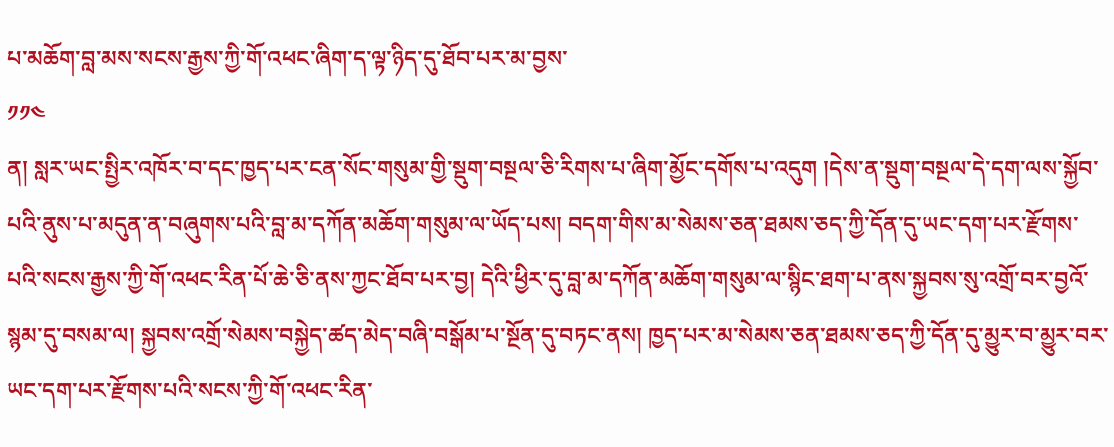པ་མཆོག་བླ་མས་སངས་རྒྱས་ཀྱི་གོ་འཕང་ཞིག་ད་ལྟ་ཉིད་དུ་ཐོབ་པར་མ་བྱས་
༡༡༤
ན། སླར་ཡང་སྤྱིར་འཁོར་བ་དང་ཁྱད་པར་ངན་སོང་གསུམ་གྱི་སྡུག་བསྔལ་ཅི་རིགས་པ་ཞིག་མྱོང་དགོས་པ་འདུག །དེས་ན་སྡུག་བསྔལ་དེ་དག་ལས་སྐྱོབ་པའི་ནུས་པ་མདུན་ན་བཞུགས་པའི་བླ་མ་དཀོན་མཆོག་གསུམ་ལ་ཡོད་པས། བདག་གིས་མ་སེམས་ཅན་ཐམས་ཅད་ཀྱི་དོན་དུ་ཡང་དག་པར་རྫོགས་པའི་སངས་རྒྱས་ཀྱི་གོ་འཕང་རིན་པོ་ཆེ་ཅི་ནས་ཀྱང་ཐོབ་པར་བྱ། དེའི་ཕྱིར་དུ་བླ་མ་དཀོན་མཆོག་གསུམ་ལ་སྙིང་ཐག་པ་ནས་སྐྱབས་སུ་འགྲོ་བར་བྱའོ་སྙམ་དུ་བསམ་ལ། སྐྱབས་འགྲོ་སེམས་བསྐྱེད་ཚད་མེད་བཞི་བསྒོམ་པ་སྔོན་དུ་བཏང་ནས། ཁྱད་པར་མ་སེམས་ཅན་ཐམས་ཅད་ཀྱི་དོན་དུ་མྱུར་བ་མྱུར་བར་ཡང་དག་པར་རྫོགས་པའི་སངས་ཀྱི་གོ་འཕང་རིན་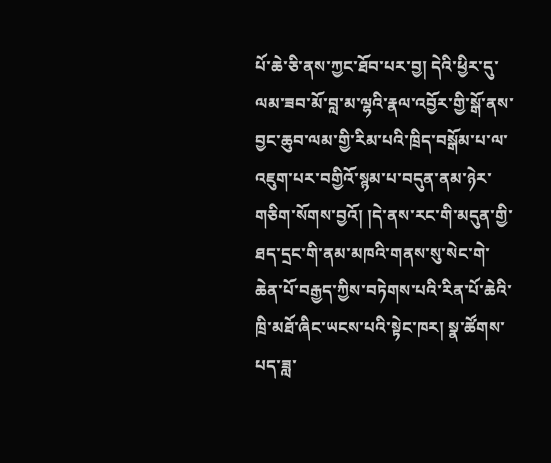པོ་ཆེ་ཅི་ནས་ཀྱང་ཐོབ་པར་བྱ། དེའི་ཕྱིར་དུ་ལམ་ཟབ་མོ་བླ་མ་ལྷའི་རྣལ་འབྱོར་གྱི་སྒོ་ནས་བྱང་ཆུབ་ལམ་གྱི་རིམ་པའི་ཁྲིད་བསྒོམ་པ་ལ་འཇུག་པར་བགྱིའོ་སྙམ་པ་བདུན་ནམ་ཉེར་གཅིག་སོགས་བྱའོ། །དེ་ནས་རང་གི་མདུན་གྱི་ཐད་དྲང་གི་ནམ་མཁའི་གནས་སུ་སེང་གེ་ཆེན་པོ་བརྒྱད་ཀྱིས་བཏེགས་པའི་རིན་པོ་ཆེའི་ཁྲི་མཐོ་ཞིང་ཡངས་པའི་སྟེང་ཁར། སྣ་ཚོགས་པད་ཟླ་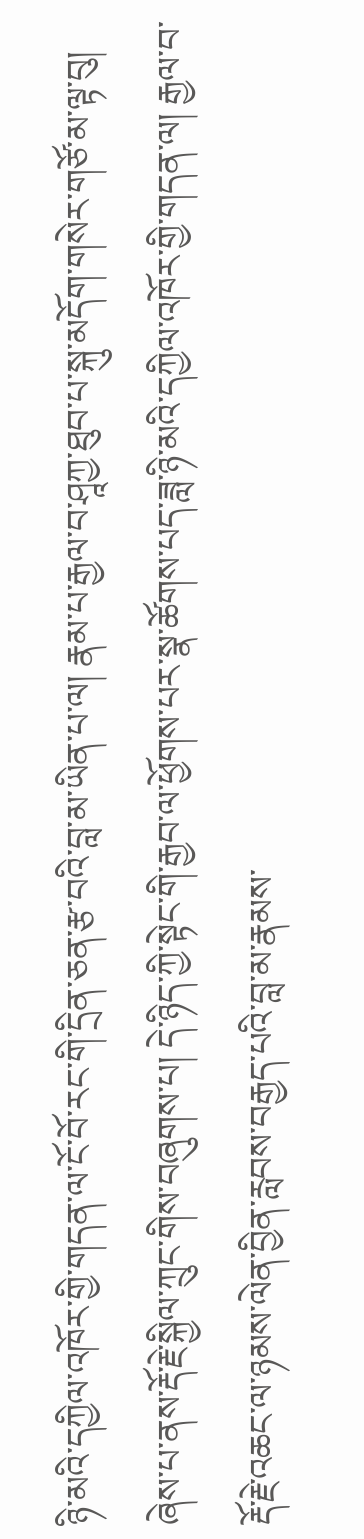ཉི་མའི་དཀྱིལ་འཁོར་གྱི་གདན་ལ་ངོ་བོ་རང་གི་དྲིན་ཅན་རྩ་བའི་བླ་མ་ཡིན་པ་ལ། རྣམ་པ་རྒྱལ་བ་ཤཱཀྱ་ཐུབ་པ་སྐུ་མདོག་གསེར་གཙོ་མ་ལྟ་བུ། ཞེས་པ་ནས་རྡོ་རྗེ་སྐྱིལ་ཀྲུང་གིས་བཞུགས་པ། དེ་ཉིད་ཀྱི་སྟེང་གི་རྒྱབ་ལ་ཕྱོགས་པར་སྣ་ཚོགས་པད་ཟླ་ཉི་མའི་དཀྱིལ་འཁོར་གྱི་གདན་ལ། རྒྱལ་བ་རྡོ་རྗེ་འཆང་ལ་ཉམས་ལེན་བྱིན་རླབས་བརྒྱད་པའི་བླ་མ་རྣམས་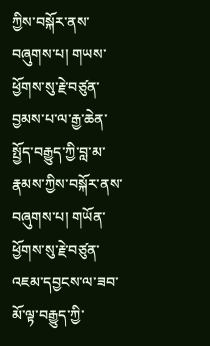ཀྱིས་བསྐོར་ནས་བཞུགས་པ། གཡས་ཕྱོགས་སུ་རྗེ་བཙུན་བྱམས་པ་ལ་རྒྱ་ཆེན་སྤྱོད་བརྒྱུད་ཀྱི་བླ་མ་རྣམས་ཀྱིས་བསྐོར་ནས་བཞུགས་པ། གཡོན་ཕྱོགས་སུ་རྗེ་བཙུན་འཇམ་དབྱངས་ལ་ཟབ་མོ་ལྟ་བརྒྱུད་ཀྱི་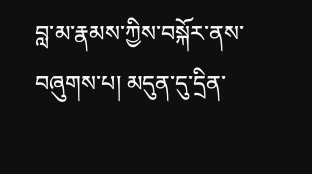བླ་མ་རྣམས་ཀྱིས་བསྐོར་ནས་བཞུགས་པ། མདུན་དུ་དྲིན་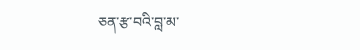ཅན་རྩ་བའི་བླ་མ་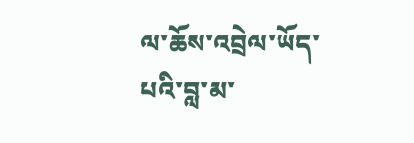ལ་ཆོས་འབྲེལ་ཡོད་པའི་བླ་མ་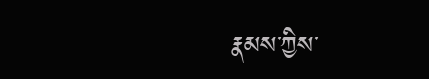རྣམས་ཀྱིས་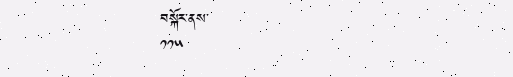བསྐོར་ནས་
༡༡༥